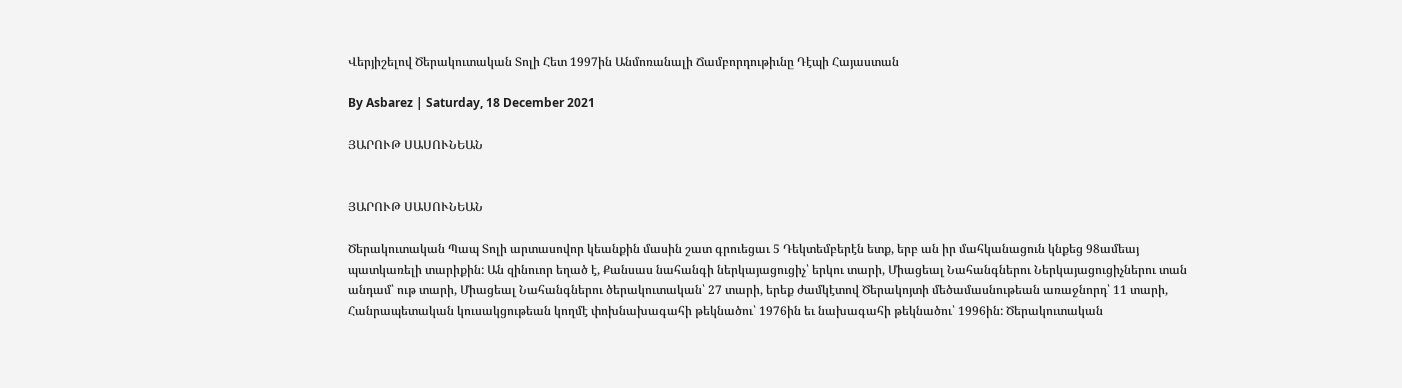Վերյիշելով Ծերակուտական Տոլի Հետ 1997ին Անմոռանալի Ճամբորդութիւնը Դէպի Հայաստան

By Asbarez | Saturday, 18 December 2021

ՅԱՐՈՒԹ ՍԱՍՈՒՆԵԱՆ


ՅԱՐՈՒԹ ՍԱՍՈՒՆԵԱՆ

Ծերակուտական Պապ Տոլի արտասովոր կեանքին մասին շատ գրուեցաւ 5 Դեկտեմբերէն ետք, երբ ան իր մահկանացուն կնքեց 98ամեայ պատկառելի տարիքին: Ան զինուոր եղած է, Քանսաս նահանգի ներկայացուցիչ՝ երկու տարի, Միացեալ Նահանգներու Ներկայացուցիչներու տան անդամ՝ ութ տարի, Միացեալ Նահանգներու ծերակուտական՝ 27 տարի, երեք ժամկէտով Ծերակոյտի մեծամասնութեան առաջնորդ՝ 11 տարի, Հանրապետական կուսակցութեան կողմէ փոխնախագահի թեկնածու՝ 1976ին եւ նախագահի թեկնածու՝ 1996ին: Ծերակուտական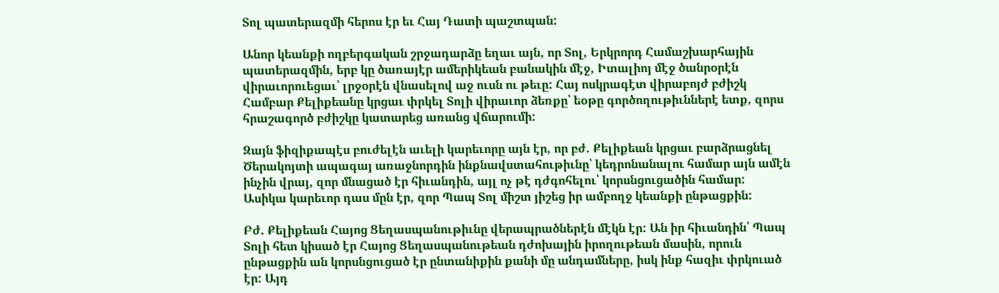Տոլ պատերազմի հերոս էր եւ Հայ Դատի պաշտպան:

Անոր կեանքի ողբերգական շրջադարձը եղաւ այն, որ Տոլ, Երկրորդ Համաշխարհային պատերազմին, երբ կը ծառայէր ամերիկեան բանակին մէջ, Իտալիոյ մէջ ծանրօրէն վիրաւորուեցաւ՝ լրջօրէն վնասելով աջ ուսն ու թեւը: Հայ ոսկրագէտ վիրաբոյժ բժիշկ Համբար Քելիքեանը կրցաւ փրկել Տոլի վիրաւոր ձեռքը՝ եօթը գործողութիւններէ ետք, զորս հրաշագործ բժիշկը կատարեց առանց վճարումի:

Զայն ֆիզիքապէս բուժելէն աւելի կարեւորը այն էր, որ բժ. Քելիքեան կրցաւ բարձրացնել Ծերակոյտի ապագայ առաջնորդին ինքնավստահութիւնը՝ կեդրոնանալու համար այն ամէն ինչին վրայ, զոր մնացած էր հիւանդին, այլ ոչ թէ դժգոհելու՝ կորսնցուցածին համար: Ասիկա կարեւոր դաս մըն էր, զոր Պապ Տոլ միշտ յիշեց իր ամբողջ կեանքի ընթացքին:

Բժ. Քելիքեան Հայոց Ցեղասպանութիւնը վերապրածներէն մէկն էր: Ան իր հիւանդին՝ Պապ Տոլի հետ կիսած էր Հայոց Ցեղասպանութեան դժոխային իրողութեան մասին, որուն ընթացքին ան կորսնցուցած էր ընտանիքին քանի մը անդամները, իսկ ինք հազիւ փրկուած էր: Այդ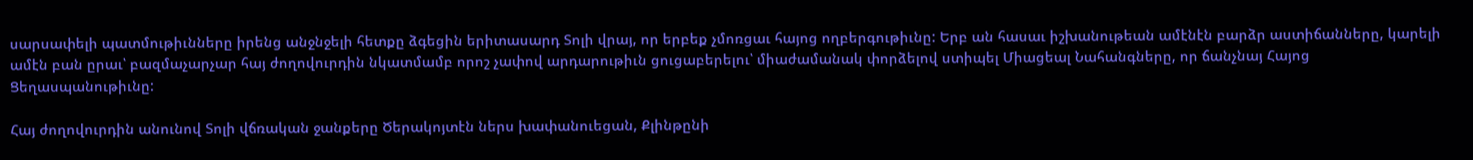սարսափելի պատմութիւնները իրենց անջնջելի հետքը ձգեցին երիտասարդ Տոլի վրայ, որ երբեք չմոռցաւ հայոց ողբերգութիւնը: Երբ ան հասաւ իշխանութեան ամէնէն բարձր աստիճանները, կարելի ամէն բան ըրաւ՝ բազմաչարչար հայ ժողովուրդին նկատմամբ որոշ չափով արդարութիւն ցուցաբերելու՝ միաժամանակ փորձելով ստիպել Միացեալ Նահանգները, որ ճանչնայ Հայոց Ցեղասպանութիւնը:

Հայ ժողովուրդին անունով Տոլի վճռական ջանքերը Ծերակոյտէն ներս խափանուեցան, Քլինթընի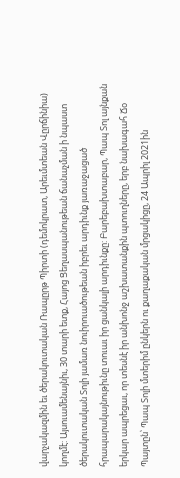վարչակազմին եւ ծերակուտական Ռապըրթ Պիրտի (դեմոկրատ, Արեւմտեան Վըրճինիա) կողմէ: Այսուամենայնիւ, 30 տարի ետք, Հայոց Ցեղասպանութեան ճանաչման ի նպաստ ծերակուտական Տոլի յամառ նուիրուածութեան իբրեւ արդիւնք յառաջացած հրապարակայնութիւնը տուաւ իր ցանկալի արդիւնքը: Բարեբախտաբար, Պապ Տոլ այնքան երկար ապրեցաւ, որ տեսնէ իր անխոնջ աշխատանքին պտուղները, երբ նախագահ Ճօ Պայտըն՝ Պապ Տոլի մտերիմ ընկերն ու քաղաքական մրցակիցը, 24 Ապրիլ 2021ին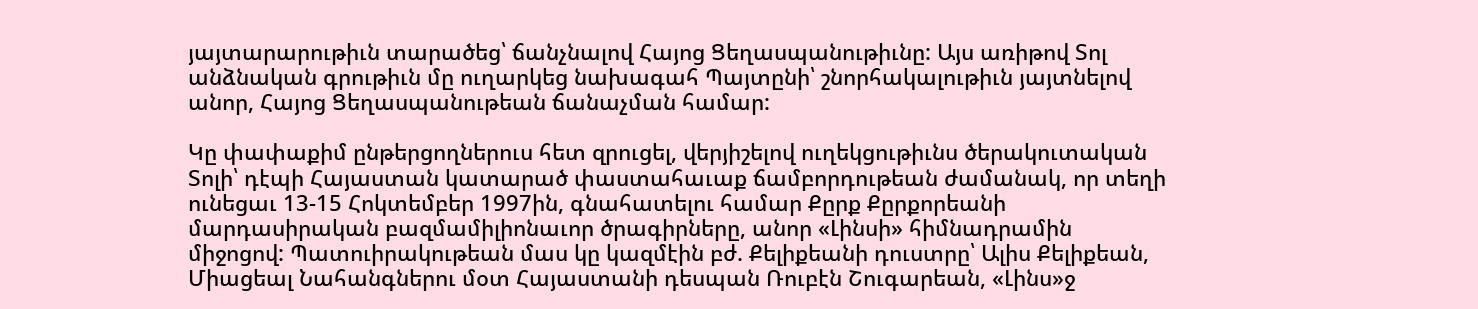յայտարարութիւն տարածեց՝ ճանչնալով Հայոց Ցեղասպանութիւնը: Այս առիթով Տոլ անձնական գրութիւն մը ուղարկեց նախագահ Պայտընի՝ շնորհակալութիւն յայտնելով անոր, Հայոց Ցեղասպանութեան ճանաչման համար:

Կը փափաքիմ ընթերցողներուս հետ զրուցել, վերյիշելով ուղեկցութիւնս ծերակուտական Տոլի՝ դէպի Հայաստան կատարած փաստահաւաք ճամբորդութեան ժամանակ, որ տեղի ունեցաւ 13-15 Հոկտեմբեր 1997ին, գնահատելու համար Քըրք Քըրքորեանի մարդասիրական բազմամիլիոնաւոր ծրագիրները, անոր «Լինսի» հիմնադրամին միջոցով: Պատուիրակութեան մաս կը կազմէին բժ. Քելիքեանի դուստրը՝ Ալիս Քելիքեան, Միացեալ Նահանգներու մօտ Հայաստանի դեսպան Ռուբէն Շուգարեան, «Լինս»ջ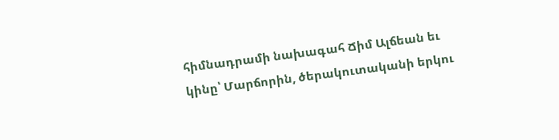հիմնադրամի նախագահ Ճիմ Ալճեան եւ կինը՝ Մարճորին, ծերակուտականի երկու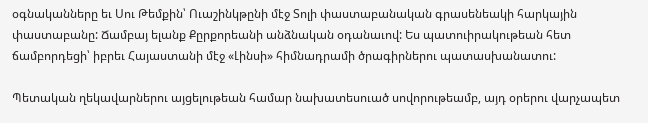օգնականները եւ Սու Թեմքին՝ Ուաշինկթընի մէջ Տոլի փաստաբանական գրասենեակի հարկային փաստաբանը: Ճամբայ ելանք Քըրքորեանի անձնական օդանաւով: Ես պատուիրակութեան հետ ճամբորդեցի՝ իբրեւ Հայաստանի մէջ «Լինսի» հիմնադրամի ծրագիրներու պատասխանատու:

Պետական ղեկավարներու այցելութեան համար նախատեսուած սովորութեամբ, այդ օրերու վարչապետ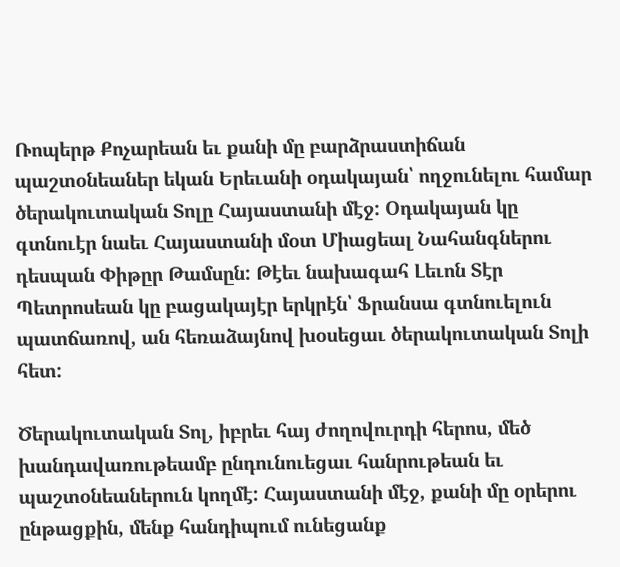Ռոպերթ Քոչարեան եւ քանի մը բարձրաստիճան պաշտօնեաներ եկան Երեւանի օդակայան՝ ողջունելու համար ծերակուտական Տոլը Հայաստանի մէջ: Օդակայան կը գտնուէր նաեւ Հայաստանի մօտ Միացեալ Նահանգներու դեսպան Փիթըր Թամսըն: Թէեւ նախագահ Լեւոն Տէր Պետրոսեան կը բացակայէր երկրէն՝ Ֆրանսա գտնուելուն պատճառով, ան հեռաձայնով խօսեցաւ ծերակուտական Տոլի հետ:

Ծերակուտական Տոլ, իբրեւ հայ ժողովուրդի հերոս, մեծ խանդավառութեամբ ընդունուեցաւ հանրութեան եւ պաշտօնեաներուն կողմէ: Հայաստանի մէջ, քանի մը օրերու ընթացքին, մենք հանդիպում ունեցանք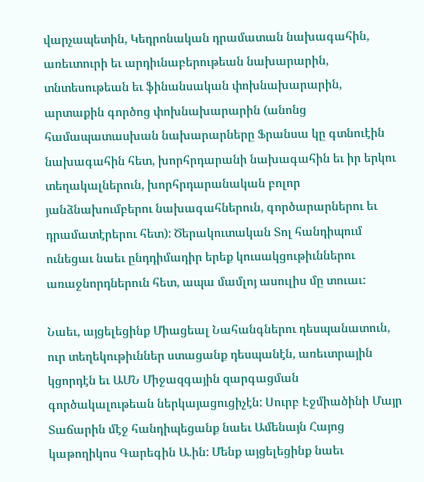վարչապետին, Կեդրոնական դրամատան նախագահին, առեւտուրի եւ արդիւնաբերութեան նախարարին, տնտեսութեան եւ ֆինանսական փոխնախարարին, արտաքին գործոց փոխնախարարին (անոնց համապատասխան նախարարները Ֆրանսա կը գտնուէին նախագահին հետ, խորհրդարանի նախագահին եւ իր երկու տեղակալներուն, խորհրդարանական բոլոր յանձնախումբերու նախագահներուն, գործարարներու եւ դրամատէրերու հետ): Ծերակուտական Տոլ հանդիպում ունեցաւ նաեւ ընդդիմադիր երեք կուսակցութիւններու առաջնորդներուն հետ, ապա մամլոյ ասուլիս մը տուաւ:

Նաեւ, այցելեցինք Միացեալ Նահանգներու դեսպանատուն, ուր տեղեկութիւններ ստացանք դեսպանէն, առեւտրային կցորդէն եւ ԱՄՆ Միջազգային զարգացման գործակալութեան ներկայացուցիչէն: Սուրբ Էջմիածինի Մայր Տաճարին մէջ հանդիպեցանք նաեւ Ամենայն Հայոց կաթողիկոս Գարեգին Ա.ին: Մենք այցելեցինք նաեւ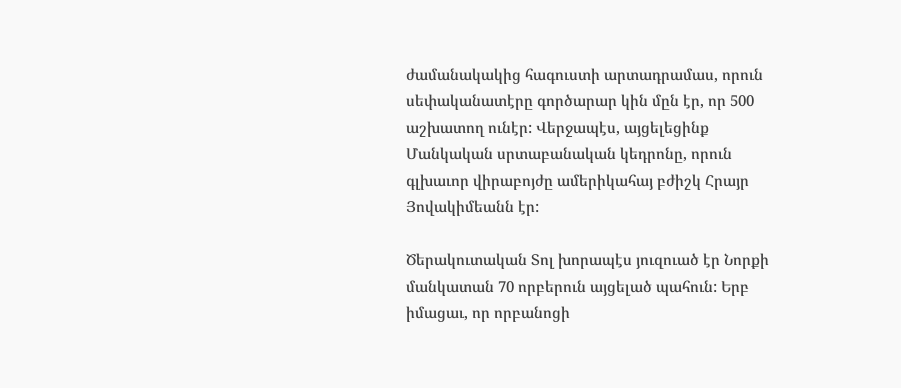ժամանակակից հագուստի արտադրամաս, որուն սեփականատէրը գործարար կին մըն էր, որ 500 աշխատող ունէր: Վերջապէս, այցելեցինք Մանկական սրտաբանական կեդրոնը, որուն գլխաւոր վիրաբոյժը ամերիկահայ բժիշկ Հրայր Յովակիմեանն էր:

Ծերակուտական Տոլ խորապէս յուզուած էր Նորքի մանկատան 70 որբերուն այցելած պահուն: Երբ իմացաւ, որ որբանոցի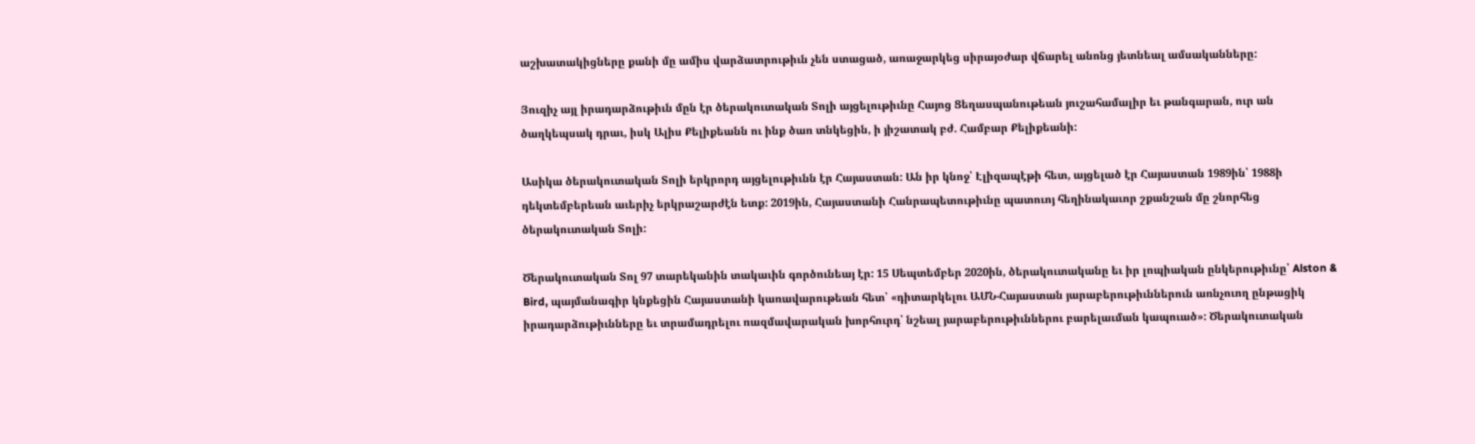աշխատակիցները քանի մը ամիս վարձատրութիւն չեն ստացած, առաջարկեց սիրայօժար վճարել անոնց յետնեալ ամսականները:

Յուզիչ այլ իրադարձութիւն մըն էր ծերակուտական Տոլի այցելութիւնը Հայոց Ցեղասպանութեան յուշահամալիր եւ թանգարան, ուր ան ծաղկեպսակ դրաւ, իսկ Ալիս Քելիքեանն ու ինք ծառ տնկեցին, ի յիշատակ բժ. Համբար Քելիքեանի:

Ասիկա ծերակուտական Տոլի երկրորդ այցելութիւնն էր Հայաստան: Ան իր կնոջ՝ Էլիզապէթի հետ, այցելած էր Հայաստան 1989ին՝ 1988ի դեկտեմբերեան աւերիչ երկրաշարժէն ետք: 2019ին, Հայաստանի Հանրապետութիւնը պատուոյ հեղինակաւոր շքանշան մը շնորհեց ծերակուտական Տոլի:

Ծերակուտական Տոլ 97 տարեկանին տակաւին գործունեայ էր: 15 Սեպտեմբեր 2020ին, ծերակուտականը եւ իր լոպիական ընկերութիւնը՝ Alston & Bird, պայմանագիր կնքեցին Հայաստանի կառավարութեան հետ՝ «դիտարկելու ԱՄՆ-Հայաստան յարաբերութիւններուն առնչուող ընթացիկ իրադարձութիւնները եւ տրամադրելու ռազմավարական խորհուրդ՝ նշեալ յարաբերութիւններու բարելաւման կապուած»: Ծերակուտական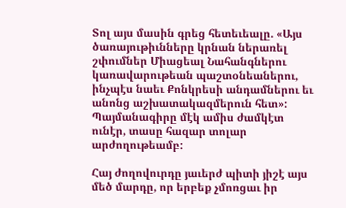Տոլ այս մասին գրեց հետեւեալը. «Այս ծառայութիւնները կրնան ներառել շփումներ Միացեալ Նահանգներու կառավարութեան պաշտօնեաներու, ինչպէս նաեւ Քոնկրեսի անդամներու եւ անոնց աշխատակազմերուն հետ»: Պայմանագիրը մէկ ամիս ժամկէտ ունէր, տասը հազար տոլար արժողութեամբ:

Հայ ժողովուրդը յաւերժ պիտի յիշէ այս մեծ մարդը, որ երբեք չմոռցաւ իր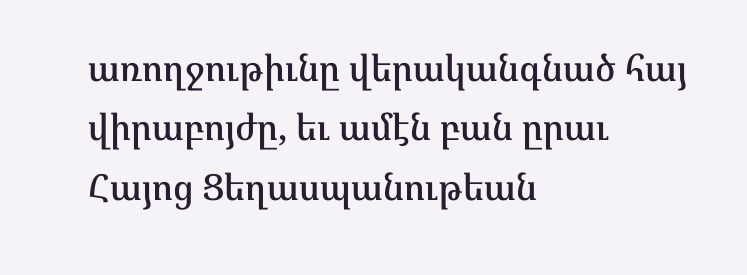առողջութիւնը վերականգնած հայ վիրաբոյժը, եւ ամէն բան ըրաւ Հայոց Ցեղասպանութեան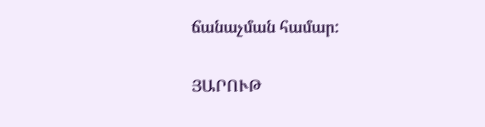ճանաչման համար:

ՅԱՐՈՒԹ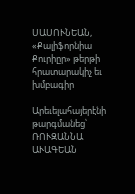ՍԱՍՈՒՆԵԱՆ, «Քալիֆորնիա Քուրիըր» թերթի հրատարակիչ եւ խմբագիր

Արեւելահայերէնի թարգմանեց՝ ՌՈՒԶԱՆՆԱ ԱՒԱԳԵԱՆ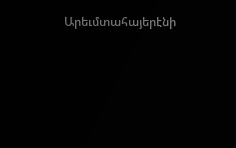Արեւմտահայերէնի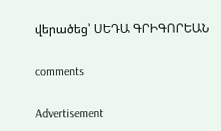վերածեց՝ ՍԵԴԱ ԳՐԻԳՈՐԵԱՆ

comments

Advertisement